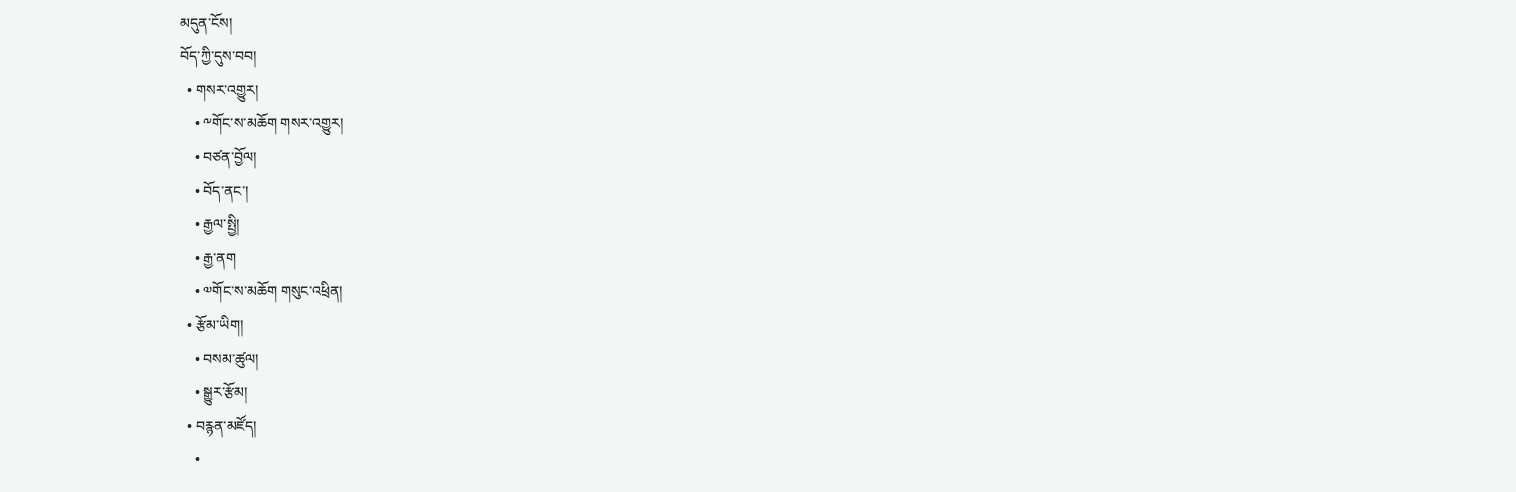མདུན་ངོས།
བོད་ཀྱི་དུས་བབ།
  • གསར་འགྱུར།
    • ༸གོང་ས་མཆོག གསར་འགྱུར།
    • བཙན་བྱོལ།
    • བོད་ནང་།
    • རྒྱལ་སྤྱི།
    • རྒྱ་ནག
    • ༧གོང་ས་མཆོག གསུང་འཕྲིན།
  • རྩོམ་ཡིག།
    • བསམ་ཚུལ།
    • སྒྱུར་རྩོམ།
  • བརྙན་མཛོད།
    •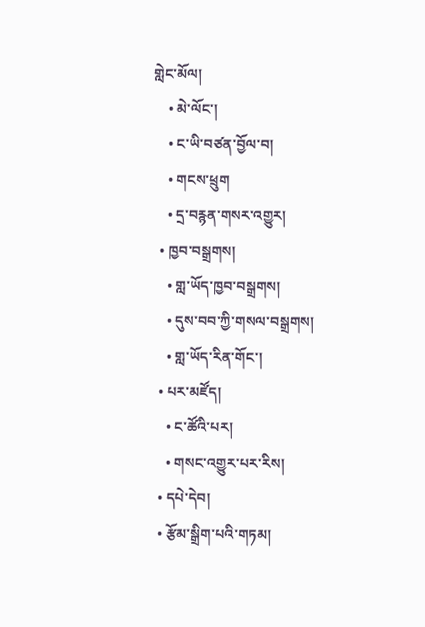གླེང་མོལ།
    • མེ་ལོང་།
    • ང་ཡི་བཙན་བྱོལ་བ།
    • གངས་ཕྲུག
    • དྲ་བརྙན་གསར་འགྱུར།
  • ཁྱབ་བསྒྲགས།
    • གླ་ཡོད་ཁྱབ་བསྒྲགས།
    • དུས་བབ་ཀྱི་གསལ་བསྒྲགས།
    • གླ་ཡོད་རིན་གོང་།
  • པར་མཛོད།
    • ང་ཚོའི་པར།
    • གསང་འགྱུར་པར་རིས།
  • དཔེ་དེབ།
  • རྩོམ་སྒྲིག་པའི་གཏམ།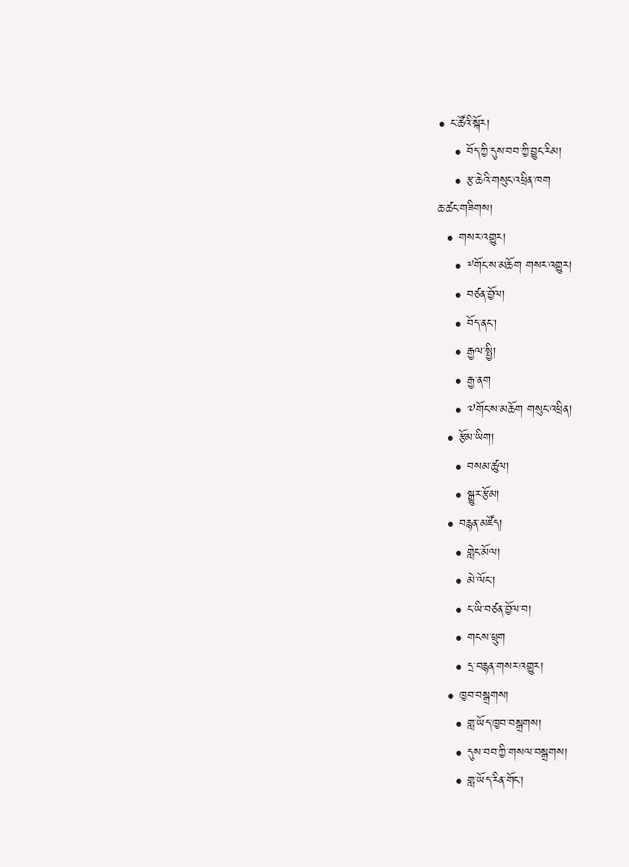• ང་ཚོའི་སྐོར།
    • བོད་ཀྱི་དུས་བབ་ཀྱི་བྱུང་རིམ།
    • རྩ་ཆེའི་གསུང་འཕྲིན་ཁག
ཆ་ཚང་གཟིགས།
  • གསར་འགྱུར།
    • ༸གོང་ས་མཆོག གསར་འགྱུར།
    • བཙན་བྱོལ།
    • བོད་ནང་།
    • རྒྱལ་སྤྱི།
    • རྒྱ་ནག
    • ༧གོང་ས་མཆོག གསུང་འཕྲིན།
  • རྩོམ་ཡིག།
    • བསམ་ཚུལ།
    • སྒྱུར་རྩོམ།
  • བརྙན་མཛོད།
    • གླེང་མོལ།
    • མེ་ལོང་།
    • ང་ཡི་བཙན་བྱོལ་བ།
    • གངས་ཕྲུག
    • དྲ་བརྙན་གསར་འགྱུར།
  • ཁྱབ་བསྒྲགས།
    • གླ་ཡོད་ཁྱབ་བསྒྲགས།
    • དུས་བབ་ཀྱི་གསལ་བསྒྲགས།
    • གླ་ཡོད་རིན་གོང་།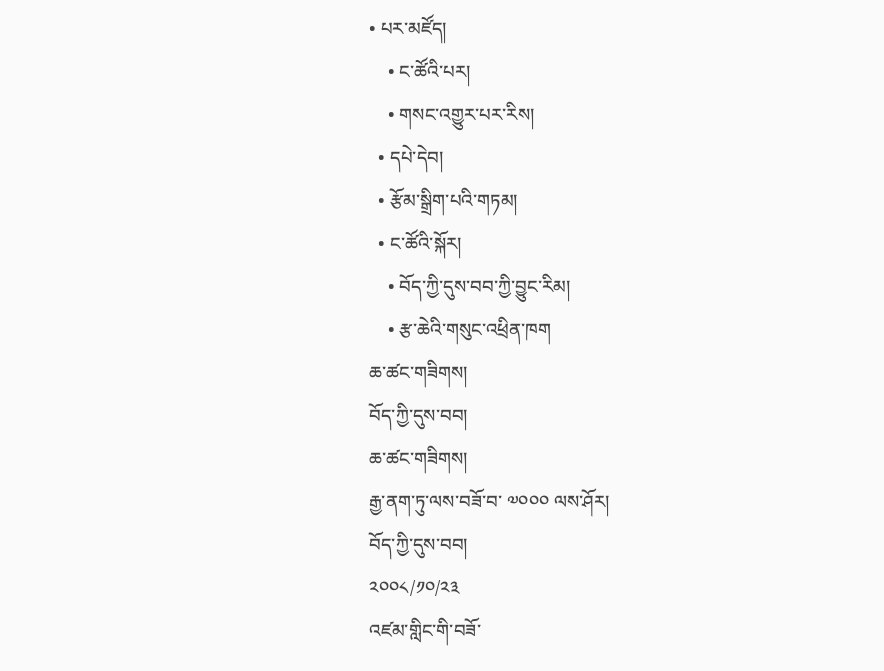• པར་མཛོད།
    • ང་ཚོའི་པར།
    • གསང་འགྱུར་པར་རིས།
  • དཔེ་དེབ།
  • རྩོམ་སྒྲིག་པའི་གཏམ།
  • ང་ཚོའི་སྐོར།
    • བོད་ཀྱི་དུས་བབ་ཀྱི་བྱུང་རིམ།
    • རྩ་ཆེའི་གསུང་འཕྲིན་ཁག
ཆ་ཚང་གཟིགས།
བོད་ཀྱི་དུས་བབ།
ཆ་ཚང་གཟིགས།
རྒྱ་ནག་ཏུ་ལས་བཟོ་བ་ ༧༠༠༠ ལས་ཤོར།
བོད་ཀྱི་དུས་བབ།
༢༠༠༨/༡༠/༢༣
འཛམ་གླིང་གི་བཟོ་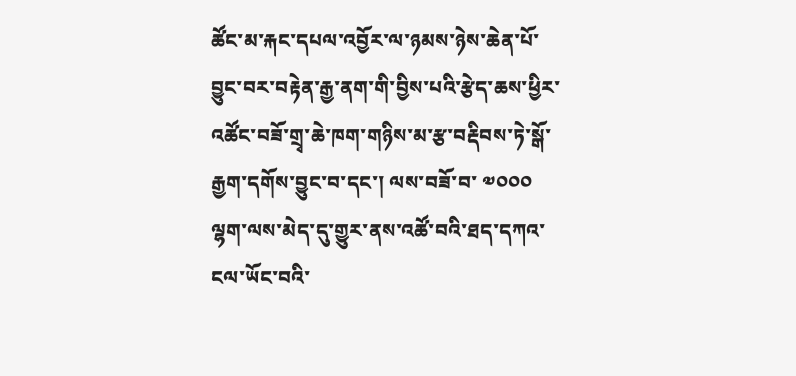ཚོང་མ་རྐང་དཔལ་འབྱོར་ལ་ཉམས་ཉེས་ཆེན་པོ་བྱུང་བར་བརྟེན་རྒྱ་ནག་གི་བྱིས་པའི་རྩེད་ཆས་ཕྱིར་འཚོང་བཟོ་གྲྭ་ཆེ་ཁག་གཉིས་མ་རྩ་བརྡིབས་ཏེ་སྒོ་རྒྱག་དགོས་བྱུང་བ་དང་། ལས་བཟོ་བ་ ༧༠༠༠ ལྷག་ལས་མེད་དུ་གྱུར་ནས་འཚོ་བའི་ཐད་དཀའ་ངལ་ཡོང་བའི་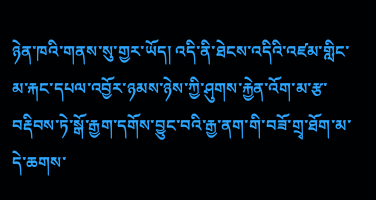ཉེན་ཁའི་གནས་སུ་གྱར་ཡོད། འདི་ནི་ཐེངས་འདིའི་འཛམ་གླིང་མ་རྐང་དཔལ་འབྱོར་ཉམས་ཉེས་ཀྱི་ཤུགས་རྐྱེན་འོག་མ་རྩ་བརྡིབས་ཏེ་སྒོ་རྒྱག་དགོས་བྱུང་བའི་རྒྱ་ནག་གི་བཟོ་གྲྭ་ཐོག་མ་དེ་ཆགས་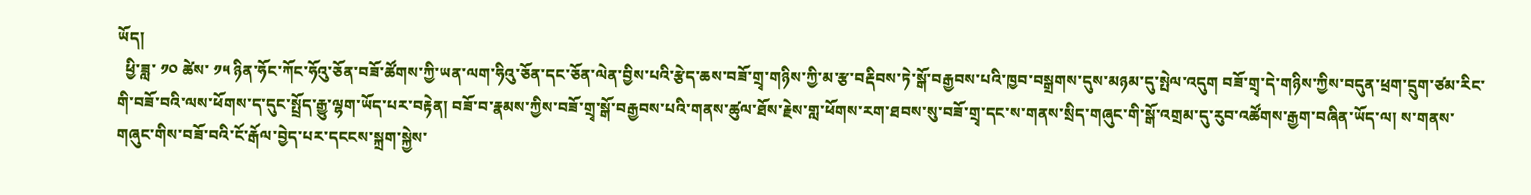ཡོད།
  ཕྱི་ཟླ་ ༡༠ ཚེས་ ༡༥ ཉིན་ཧོང་ཀོང་ཧོའུ་ཅོན་བཟོ་ཚོགས་ཀྱི་ཡན་ལག་ཧིའུ་ཅོན་དང་ཅོན་ལེན་བྱིས་པའི་རྩེད་ཆས་བཟོ་གྲྭ་གཉིས་ཀྱི་མ་རྩ་བརྡིབས་ཏེ་སྒོ་བརྒྱབས་པའི་ཁྱབ་བསྒྲགས་དུས་མཉམ་དུ་སྤེལ་འདུག བཟོ་གྲྭ་དེ་གཉིས་ཀྱིས་བདུན་ཕྲག་དྲུག་ཙམ་རིང་གི་བཟོ་བའི་ལས་ཕོགས་ད་དུང་སྤྲོད་རྒྱུ་ལྷག་ཡོད་པར་བརྟེན། བཟོ་བ་རྣམས་ཀྱིས་བཟོ་གྲྭ་སྒོ་བརྒྱབས་པའི་གནས་ཚུལ་ཐོས་རྗེས་གླ་ཕོགས་རག་ཐབས་སུ་བཟོ་གྲྭ་དང་ས་གནས་སྲིད་གཞུང་གི་སྒོ་འགྲམ་དུ་རུབ་འཚོགས་རྒྱག་བཞིན་ཡོད་ལ། ས་གནས་གཞུང་གིས་བཟོ་བའི་ངོ་རྒོལ་བྱེད་པར་དངངས་སྐྲག་སྐྱེས་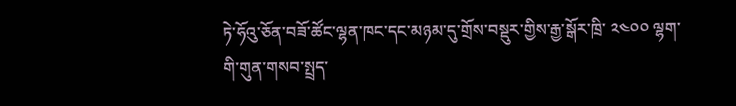ཏེ་ཧོའུ་ཅོན་བཟོ་ཚོང་ལྷན་ཁང་དང་མཉམ་དུ་གྲོས་བསྡུར་གྱིས་རྒྱ་སྒོར་ཁྲི་ ༢༤༠༠ ལྷག་གི་གུན་གསབ་སྤྲད་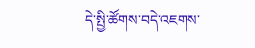དེ་སྤྱི་ཚོགས་བདེ་འཇགས་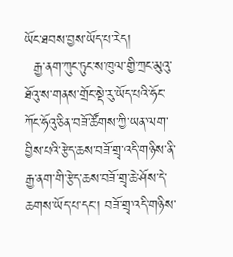ཡོང་ཐབས་བྱས་ཡོད་པ་རེད།
  རྒྱ་ནག་ཀུང་ཏུང་ས་ཁུལ་གྱི་ཀྲང་མུའུ་ཐོའུ་ས་གནས་གྲོང་སྡེ་རུ་ཡོད་པའི་ཧོང་ཀོང་ཧོའུ་ཅིན་བཟོ་ཚོགས་ཀྱི་ཡན་ལག་བྱིས་པའི་རྩེད་ཆས་བཟོ་གྲྭ་འདི་གཉིས་ནི་རྒྱ་ནག་གི་རྩེད་ཆས་བཟོ་གྲྭ་ཆེ་ཤོས་དེ་ཆགས་ཡོད་པ་དང་། བཟོ་གྲྭ་འདི་གཉིས་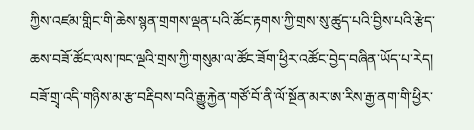ཀྱིས་འཛམ་གླིང་གི་ཆེས་སྙན་གྲགས་ལྡན་པའི་ཚོང་རྟགས་ཀྱི་གྲས་སུ་ཚུད་པའི་བྱིས་པའི་རྩེད་ཆས་བཟོ་ཚོང་ལས་ཁང་ལྔའི་གྲས་ཀྱི་གསུམ་ལ་ཚོང་ཟོག་ཕྱིར་འཚོང་བྱེད་བཞིན་ཡོད་པ་རེད། བཟོ་གྲྭ་འདི་གཉིས་མ་རྩ་བརྡིབས་བའི་རྒྱུ་རྐྱེན་གཙོ་བོ་ནི་ལོ་སྔོན་མར་ཨ་རིས་རྒྱ་ནག་གི་ཕྱིར་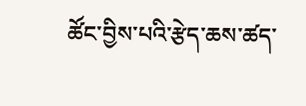ཚོང་བྱིས་པའི་རྩེད་ཆས་ཚད་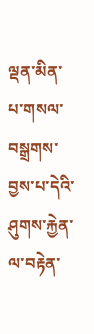ལྡན་མིན་པ་གསལ་བསྒྲགས་བྱས་པ་དེའི་ཤུགས་རྐྱེན་ལ་བརྟེན་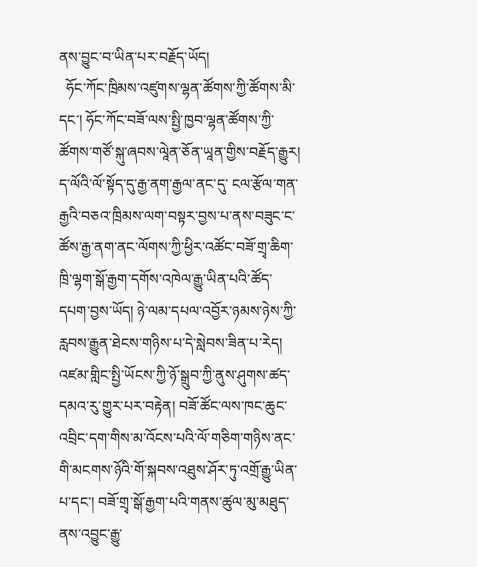ནས་བྱུང་བ་ཡིན་པར་བརྗོད་ཡོད།
  ཧོང་ཀོང་ཁྲིམས་འཛུགས་ལྷན་ཚོགས་ཀྱི་ཚོགས་མི་དང་། ཧོང་ཀོང་བཟོ་ལས་སྤྱི་ཁྱབ་ལྷན་ཚོགས་ཀྱི་ཚོགས་གཙོ་སྐུ་ཞབས་ལཱེན་ཅོན་ཡཱན་གྱིས་བརྗོད་རྒྱུར། ད་ལོའི་ལོ་སྟོད་དུ་རྒྱ་ནག་རྒྱལ་ནང་དུ་ ངལ་རྩོལ་གན་རྒྱའི་བཅའ་ཁྲིམས་ལག་བསྟར་བྱས་པ་ནས་བཟུང་ང་ཚོས་རྒྱ་ནག་ནང་ལོགས་ཀྱི་ཕྱིར་འཚོང་བཟོ་གྲྭ་ཆིག་ཁྲི་ལྷག་སྒོ་རྒྱག་དགོས་འཁེལ་རྒྱུ་ཡིན་པའི་ཚོད་དཔག་བྱས་ཡོད། ཉེ་ལམ་དཔལ་འབྱོར་ཉམས་ཉེས་ཀྱི་རླབས་རྒྱུན་ཐེངས་གཉིས་པ་དེ་སླེབས་ཟིན་པ་རེད། འཛམ་གླིང་སྤྱི་ཡོངས་ཀྱི་ཉོ་སྒྲུབ་ཀྱི་ནུས་ཤུགས་ཚད་དམའ་རུ་གྱུར་པར་བརྟེན། བཟོ་ཚོང་ལས་ཁང་ཆུང་འབྲིང་དག་གིས་མ་འོངས་པའི་ལོ་གཅིག་གཉིས་ནང་གི་མངགས་ཉོའི་གོ་སྐབས་འཐུས་ཤོར་ཏུ་འགྲོ་རྒྱུ་ཡིན་པ་དང་། བཟོ་གྲྭ་སྒོ་རྒྱག་པའི་གནས་ཚུལ་མུ་མཐུད་ནས་འབྱུང་རྒྱུ་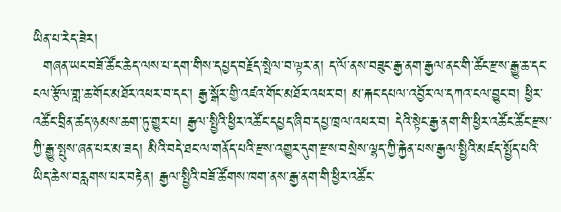ཡིན་པ་རེད་ཟེར།
  གཞན་ཡང་བཟོ་ཚོང་ཆེད་ལས་པ་དག་གིས་དཔྱད་བརྗོད་སྤེལ་བ་ལྟར་ན། ད་ལོ་ནས་བཟུང་རྒྱ་ནག་རྒྱལ་ནང་གི་ཚོང་རྫས་རྒྱུ་ཆ་དང་ངལ་རྩོལ་གླ་ཆ་གོང་མཐོར་འཕར་བ་དང་། རྒྱ་སྒོར་གྱི་འཛའ་གོང་མཐོར་འཕར་བ། མ་རྐང་དཔལ་འབྱོར་ལ་དཀའ་ངལ་བྱུང་བ། ཕྱིར་འཚོང་བྲིན་ཚད་ཉམས་ཆག་ཏུ་གྱུར་པ། རྒྱལ་སྤྱིའི་ཕྱིར་འཚོང་དཔྱད་ཞིབ་དཔྱ་ཁྲལ་འཕར་བ། དེའི་སྟེང་རྒྱ་ནག་གི་ཕྱིར་འཚོང་ཚོང་རྫས་ཀྱི་རྒྱུ་སྤུས་ཞན་པར་མ་ཟད། མིའི་བདེ་ཐང་ལ་གནོད་པའི་རྫས་འགྱུར་དུག་རྫས་བསྲེས་ལྷད་ཀྱི་རྐྱེན་པས་རྒྱལ་སྤྱིའི་མཛད་སྤྱོད་པའི་ཡིད་ཆེས་བརླགས་པར་བརྟེན། རྒྱལ་སྤྱིའི་བཟོ་ཚོགས་ཁག་ནས་རྒྱ་ནག་གི་ཕྱིར་འཚོང་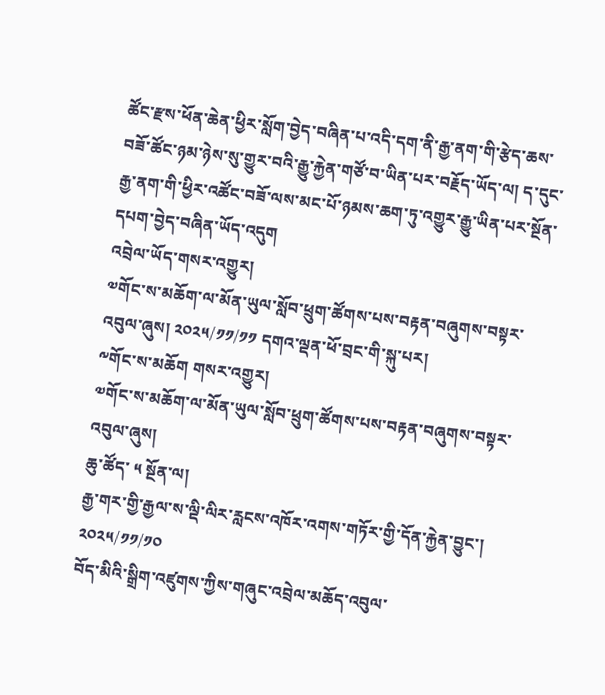ཚོང་རྫས་ཕོན་ཆེན་ཕྱིར་སློག་བྱེད་བཞིན་པ་འདི་དག་ནི་རྒྱ་ནག་གི་རྩེད་ཆས་བཟོ་ཚོང་ཉམ་ཉེས་སུ་གྱུར་བའི་རྒྱུ་རྐྱེན་གཙོ་བ་ཡིན་པར་བརྗོད་ཡོད་ལ། ད་དུང་རྒྱ་ནག་གི་ཕྱིར་འཚོང་བཟོ་ལས་མང་པོ་ཉམས་ཆག་ཏུ་འགྱུར་རྒྱུ་ཡིན་པར་སྔོན་དཔག་བྱེད་བཞིན་ཡོད་འདུག
འབྲེལ་ཡོད་གསར་འགྱུར།
༧གོང་ས་མཆོག་ལ་མོན་ཡུལ་སློབ་ཕྲུག་ཚོགས་པས་བརྟན་བཞུགས་བསྟར་འབུལ་ཞུས། ༢༠༢༥/༡༡/༡༡ དགའ་ལྡན་ཕོ་བྲང་གི་སྐུ་པར།
༸གོང་ས་མཆོག གསར་འགྱུར།
༧གོང་ས་མཆོག་ལ་མོན་ཡུལ་སློབ་ཕྲུག་ཚོགས་པས་བརྟན་བཞུགས་བསྟར་འབུལ་ཞུས།
ཆུ་ཚོད་ ༥ སྔོན་ལ།
རྒྱ་གར་གྱི་རྒྱལ་ས་ལྡི་ལིར་རླངས་འཁོར་འགས་གཏོར་གྱི་དོན་རྐྱེན་བྱུང་།
༢༠༢༥/༡༡/༡༠
བོད་མིའི་སྒྲིག་འཛུགས་ཀྱིས་གཞུང་འབྲེལ་མཆོད་འབུལ་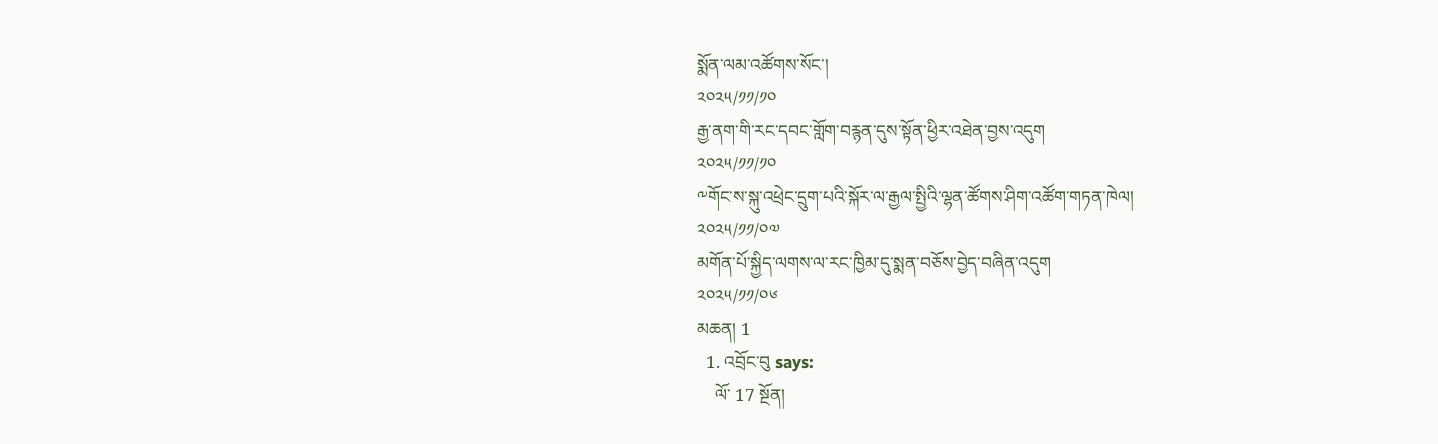སྨོན་ལམ་འཚོགས་སོང་།
༢༠༢༥/༡༡/༡༠
རྒྱ་ནག་གི་རང་དབང་གློག་བརྙན་དུས་སྟོན་ཕྱིར་འཐེན་བྱས་འདུག
༢༠༢༥/༡༡/༡༠
༸གོང་ས་སྐུ་འཕྲེང་དྲུག་པའི་སྐོར་ལ་རྒྱལ་སྤྱིའི་ལྷན་ཚོགས་ཤིག་འཚོག་གཏན་ཁེལ།
༢༠༢༥/༡༡/༠༧
མགོན་པོ་སྐྱིད་ལགས་ལ་རང་ཁྱིམ་དུ་སྨན་བཅོས་བྱེད་བཞིན་འདུག
༢༠༢༥/༡༡/༠༦
མཆན། 1
  1. འབྲོང་བུ says:
    ལོ་ 17 སྔོན།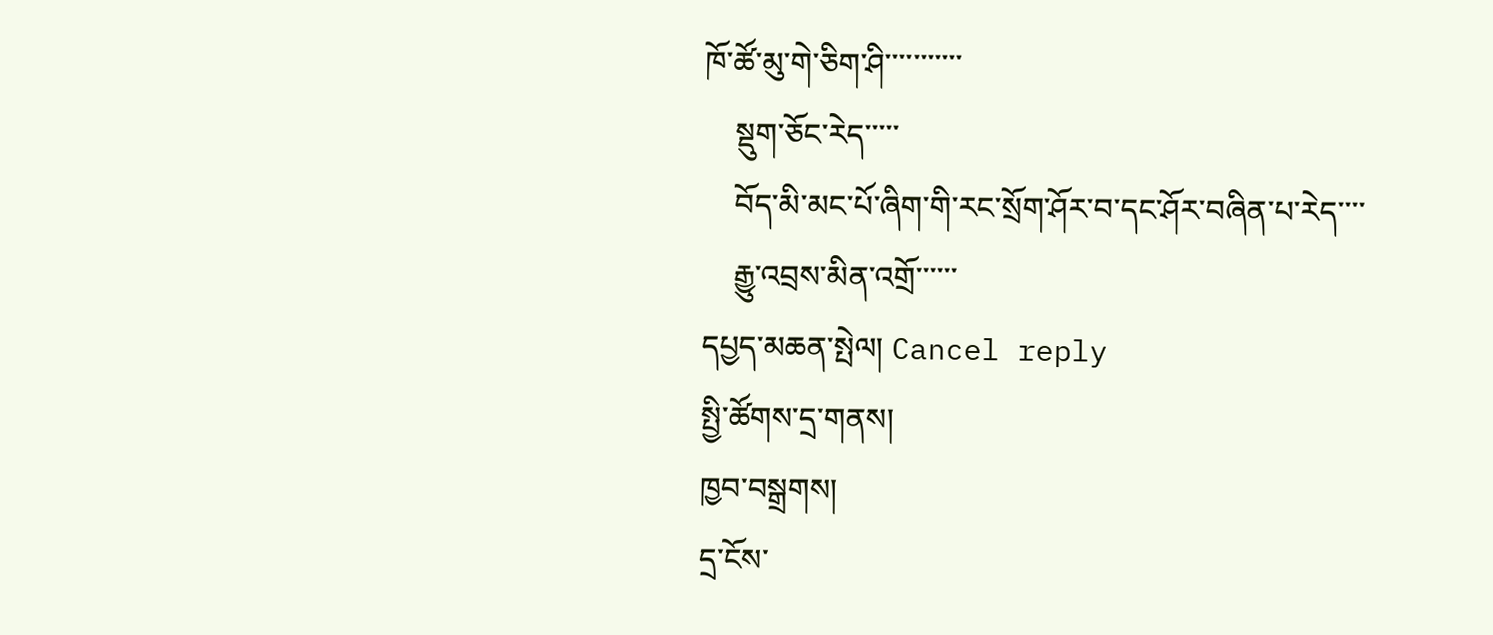ཁོ་ཚོ་མུ་གེ་ཅིག་ཤི་་་་་་་་་་་
    སྡུག་ཅོང་རེད་་་་་
    བོད་མི་མང་པོ་ཞིག་གི་རང་སྲོག་ཤོར་བ་དང་ཤོར་བཞིན་པ་རེད་་་་
    རྒྱུ་འབྲས་མིན་འགྲོ་་་་་་
དཔྱད་མཆན་སྤེལ། Cancel reply
སྤྱི་ཚོགས་དྲ་གནས།
ཁྱབ་བསྒྲགས།
དྲ་ངོས་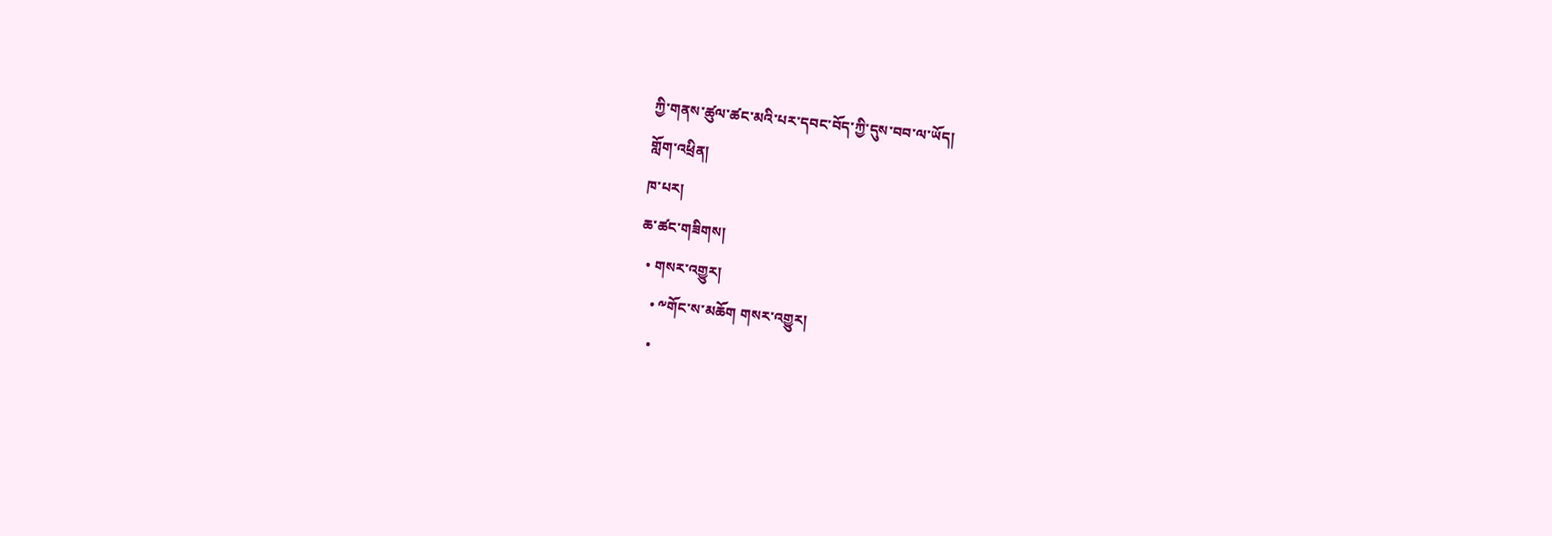ཀྱི་གནས་ཚུལ་ཚང་མའི་པར་དབང་བོད་ཀྱི་དུས་བབ་ལ་ཡོད།
གློག་འཕྲིན།
ཁ་པར།
ཆ་ཚང་གཟིགས།
  • གསར་འགྱུར།
    • ༸གོང་ས་མཆོག གསར་འགྱུར།
    •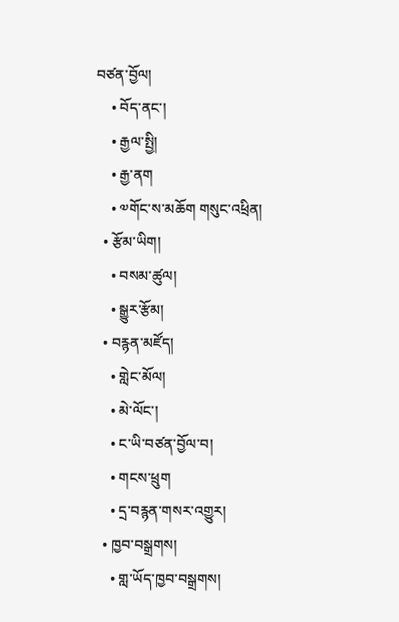བཙན་བྱོལ།
    • བོད་ནང་།
    • རྒྱལ་སྤྱི།
    • རྒྱ་ནག
    • ༧གོང་ས་མཆོག གསུང་འཕྲིན།
  • རྩོམ་ཡིག།
    • བསམ་ཚུལ།
    • སྒྱུར་རྩོམ།
  • བརྙན་མཛོད།
    • གླེང་མོལ།
    • མེ་ལོང་།
    • ང་ཡི་བཙན་བྱོལ་བ།
    • གངས་ཕྲུག
    • དྲ་བརྙན་གསར་འགྱུར།
  • ཁྱབ་བསྒྲགས།
    • གླ་ཡོད་ཁྱབ་བསྒྲགས།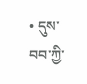• དུས་བབ་ཀྱི་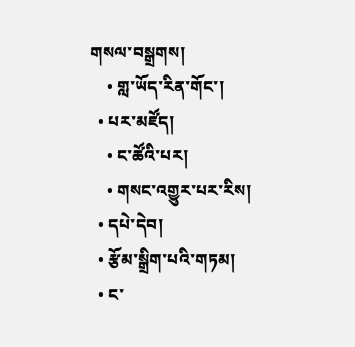གསལ་བསྒྲགས།
    • གླ་ཡོད་རིན་གོང་།
  • པར་མཛོད།
    • ང་ཚོའི་པར།
    • གསང་འགྱུར་པར་རིས།
  • དཔེ་དེབ།
  • རྩོམ་སྒྲིག་པའི་གཏམ།
  • ང་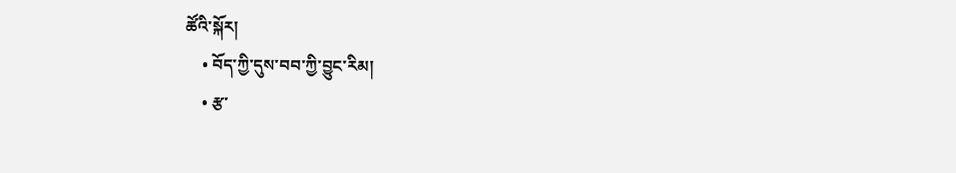ཚོའི་སྐོར།
    • བོད་ཀྱི་དུས་བབ་ཀྱི་བྱུང་རིམ།
    • རྩ་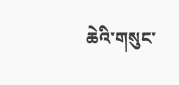ཆེའི་གསུང་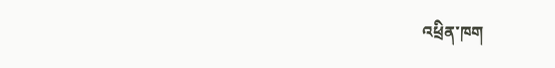འཕྲིན་ཁག